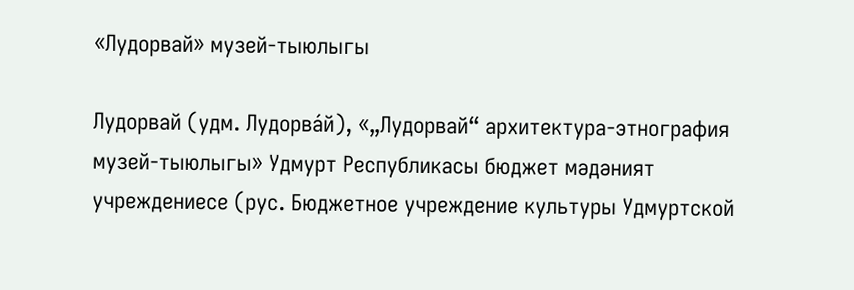«Лудорвай» музей-тыюлыгы

Лудорвай (удм. Лудорва́й), «„Лудорвай“ архитектура-этнография музей-тыюлыгы» Удмурт Республикасы бюджет мәдәният учреждениесе (рус. Бюджетное учреждение культуры Удмуртской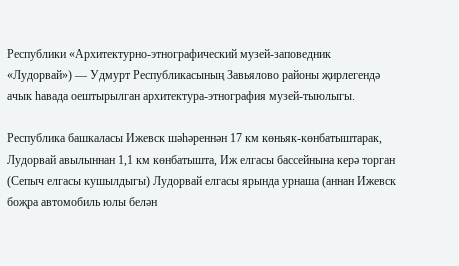Республики «Архитектурно-этнографический музей-заповедник «Лудорвай») — Удмурт Республикасының Завьялово районы җирлегендә ачык һавада оештырылган архитектура-этнография музей-тыюлыгы.

Республика башкаласы Ижевск шәһәреннән 17 км көньяк-көнбатыштарак, Лудорвай авылыннан 1,1 км көнбатышта, Иж елгасы бассейнына керә торган (Сепыч елгасы кушылдыгы) Лудорвай елгасы ярында урнаша (аннан Ижевск боҗра автомобиль юлы белән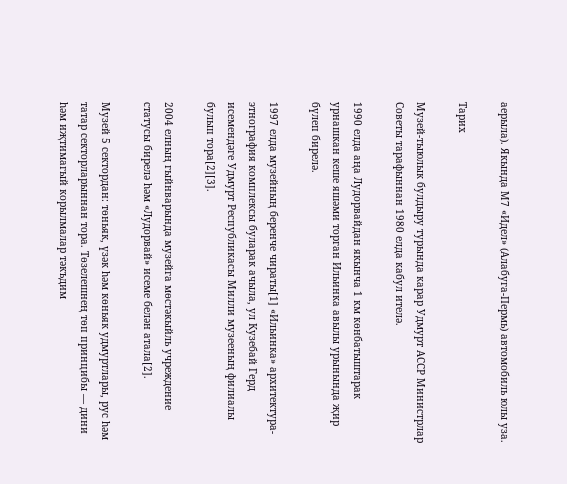аерыла). Якында М7 «Идел» (Алабуга-Пермь) автомобиль юлы уза.

Тарих

Музей-тыюлык булдыру турында карар Удмурт АССР Министрлар Советы тарафыннан 1980 елда кабул ителә.

1990 елда аңа Лудорвайдан якынча 1 км көнбатыштарак урнашкан кеше яшәми торган Ильинка авылы урынында җир бүлеп бирелә.

1997 елда музейның беренче чираты[1] «Ильинка» архитектура-этнография комплексы буларак ачыла, ул Кузебай Герд исемендәге Удмурт Республикасы Милли музееның филиалы булып тора[2][3].

2004 елның гыйнварында музейга мөстәкыйль учреждение статусы бирелә һәм «Лудорвай» исеме белән атала[2].

Музей 5 сектордан: төньяк, үзәк һәм көньяк удмуртлары, рус һәм татар секторларыннан тора. Төзелешнең төп принцибы — дини һәм иҗтимагый корылмалар тәкъдим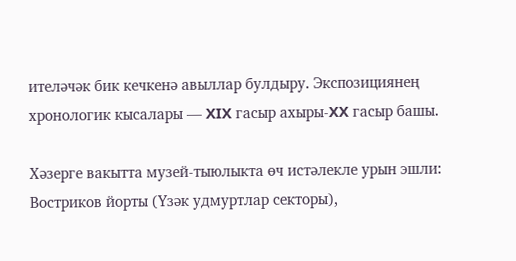ителәчәк бик кечкенә авыллар булдыру. Экспозициянең хронологик кысалары — XIX гасыр ахыры-XX гасыр башы.

Хәзерге вакытта музей-тыюлыкта өч истәлекле урын эшли: Востриков йорты (Үзәк удмуртлар секторы),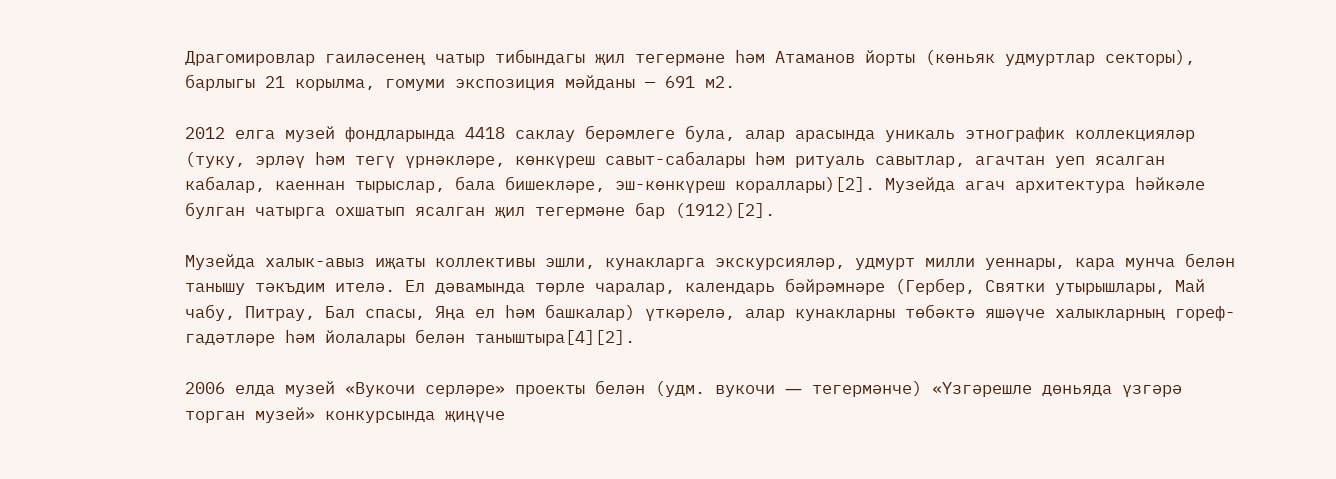Драгомировлар гаиләсенең чатыр тибындагы җил тегермәне һәм Атаманов йорты (көньяк удмуртлар секторы), барлыгы 21 корылма, гомуми экспозиция мәйданы — 691 м2.

2012 елга музей фондларында 4418 саклау берәмлеге була, алар арасында уникаль этнографик коллекцияләр (туку, эрләү һәм тегү үрнәкләре, көнкүреш савыт-сабалары һәм ритуаль савытлар, агачтан уеп ясалган кабалар, каеннан тырыслар, бала бишекләре, эш-көнкүреш кораллары)[2]. Музейда агач архитектура һәйкәле булган чатырга охшатып ясалган җил тегермәне бар (1912)[2].

Музейда халык-авыз иҗаты коллективы эшли, кунакларга экскурсияләр, удмурт милли уеннары, кара мунча белән танышу тәкъдим ителә. Ел дәвамында төрле чаралар, календарь бәйрәмнәре (Гербер, Святки утырышлары, Май чабу, Питрау, Бал спасы, Яңа ел һәм башкалар) үткәрелә, алар кунакларны төбәктә яшәүче халыкларның гореф-гадәтләре һәм йолалары белән таныштыра[4][2].

2006 елда музей «Вукочи серләре» проекты белән (удм. вукочи ― тегермәнче) «Үзгәрешле дөньяда үзгәрә торган музей» конкурсында җиңүче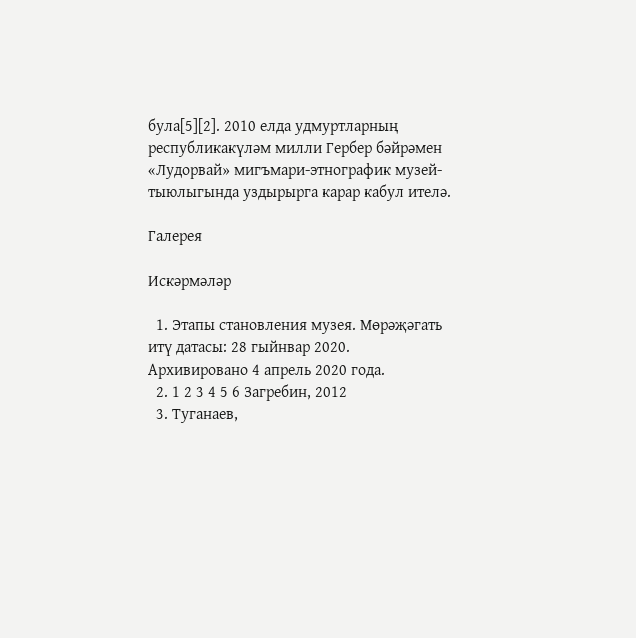була[5][2]. 2010 елда удмуртларның республикакүләм милли Гербер бәйрәмен «Лудорвай» мигъмари-этнографик музей-тыюлыгында уздырырга карар кабул ителә.

Галерея

Искәрмәләр

  1. Этапы становления музея. Мөрәҗәгать итү датасы: 28 гыйнвар 2020. Архивировано 4 апрель 2020 года.
  2. 1 2 3 4 5 6 Загребин, 2012
  3. Туганаев,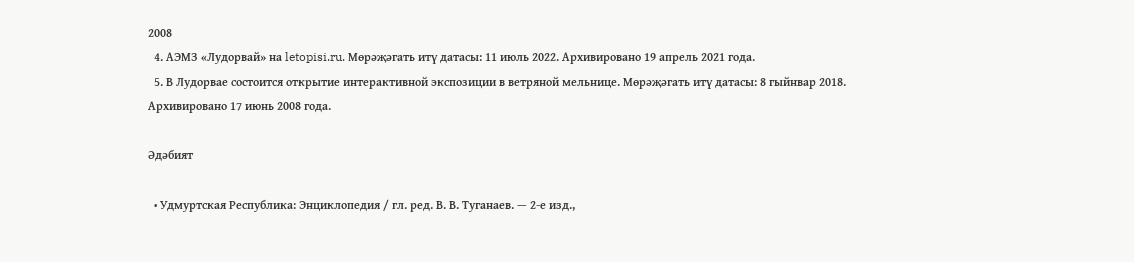2008
  4. АЭМЗ «Лудорвай» на letopisi.ru. Мөрәҗәгать итү датасы: 11 июль 2022. Архивировано 19 апрель 2021 года.
  5. В Лудорвае состоится открытие интерактивной экспозиции в ветряной мельнице. Мөрәҗәгать итү датасы: 8 гыйнвар 2018. Архивировано 17 июнь 2008 года.

Әдәбият

  • Удмуртская Республика: Энциклопедия / гл. ред. В. В. Туганаев. — 2-е изд.,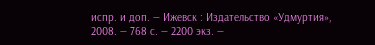испр. и доп. — Ижевск : Издательство «Удмуртия», 2008. — 768 с. — 2200 экз. —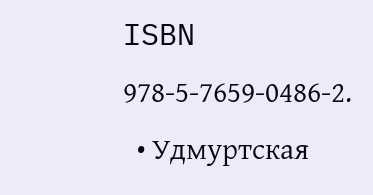ISBN 978-5-7659-0486-2.
  • Удмуртская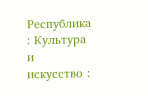Республика : Культура и искусство :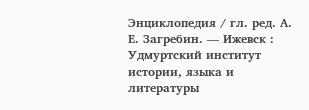Энциклопедия / гл. ред. А. Е. Загребин. — Ижевск : Удмуртский институт истории, языка и литературы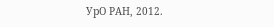УрО РАН, 2012.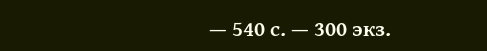— 540 с. — 300 экз.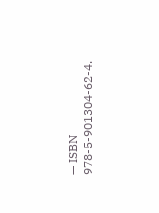— ISBN 978-5-901304-62-4.